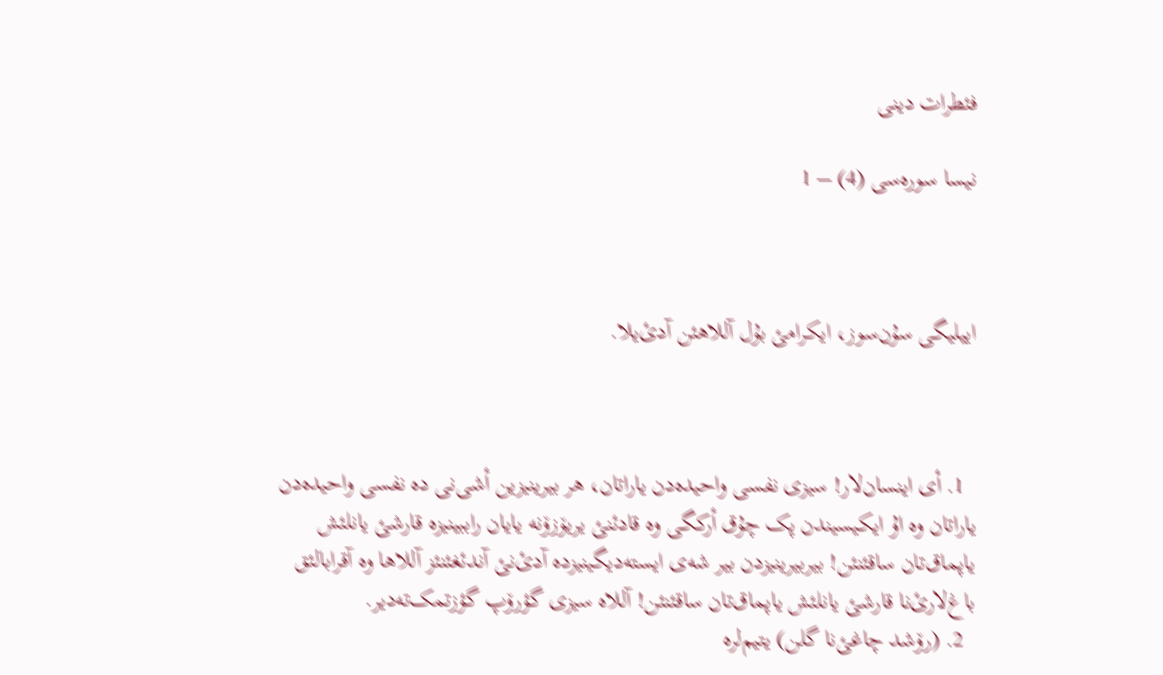فئطرات دینی

نیسا سورەسی (4) – 1



اییلیگی سۇن‌سوز، ایکرامئ بۇل آللاهئن آدئ‌یلا.



  1. أی اینسان‌لار! سیزی نفسی واحیدەدن یاراتان، هر بیرینیزین أشی‌نی دە نفسی واحیدەدن یاراتان وە اۇ ایکیسیندن پک چۇق أرکگی وە قادئنئ یریۆزۆنە یایان راببینیزە قارشئ یانلئش یاپماق‌تان ساقئنئن! بیربیرینیزدن بیر شەی ایستەدیگینیزدە آدئ‌نئ آندئغئنئز آللاها وە آقرابالئق باغ‌لارئ‌نا قارشئ یانلئش یاپماق‌تان ساقئنئن! آللاە سیزی گؤرۆپ گؤزتمک‌تەدیر.
  2. (رۆشد چاغئ‌نا گلن) یتیم‌لرە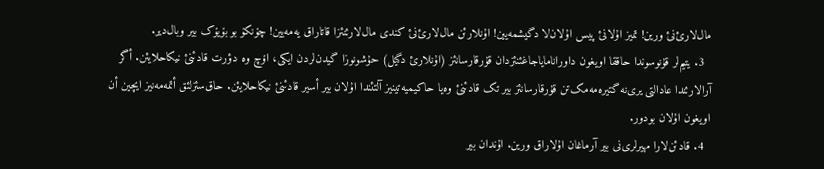مال‌لارئ‌نئ ورین! تمیز اۇلانئ پیس اۇلان‌لا دگیشمەیین! اۇنلارئن مال‌لارئ‌نئ کندی مال‌لارئنئزا قاتاراق یەمەیین! چۆنکۆ بو بۆیۆک بیر وبال‌دیر.
  3. یتیم‌لر قۇنوسوندا حاققا اویغون داورانامایاجاغئنئزدان قۇرقارسانئز (اۇنلارئ دگیل) حۇشونوزا گیدن‌لردن ایکی، اۆچ وە دؤرت قادئنئ نیکاحلایئن. أگر آرالارئندا عادالتی یری‌نە گتیرەمەمک‌تن قۇرقارسانئز بیر تک قادئنئ وەیا حاکیمیەتینیز آلتئندا اۇلان بیر أسیر قادئنئ نیکاحلایئن. حاق‌سئزلئق أتمەمەنیز ایچین أن اویغون اۇلان بودور.
  4. قادئن‌لارا مهیرلری‌نی بیر آرماغان اۇلاراق ورین. اۇندان بیر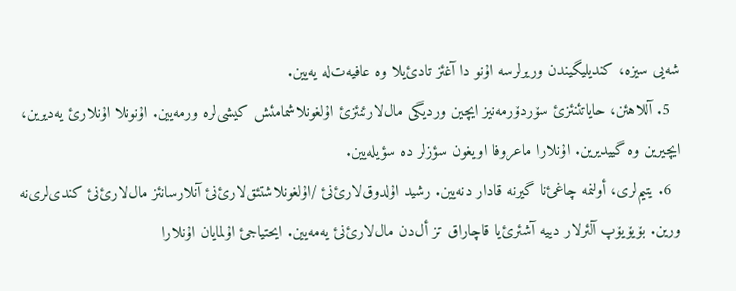شەیی سیزە، کندیلیگیندن وریرلرسە اۇنو دا آغئز تادئ‌یلا وە عافیەت‌لە یەیین.
  5. آللاهئن، حایاتئنئزئ سۆردۆرمەنیز ایچین وردیگی مال‌لارئنئزئ اۇلغونلاشمامئش کیشی‌لرە ورمەیین. اۇنونلا اۇنلارئ یەدیرین، ایچیرین وە گییدیرین. اۇنلارا ماعروفا اویغون سؤزلر دە سؤیلەیین.
  6. یتیم‌لری، أولنمە چاغئ‌نا گیرنە قادار دنەیین. رشید اۇلدوق‌لارئ‌نئ /اۇلغونلاشتئق‌لارئ‌نئ آنلارسانئز مال‌لارئ‌نئ کندی‌لری‌نە ورین. بۆیۆیۆپ آلئرلار دییە آشئرئ‌یا قاچاراق تز أل‌دن مال‌لارئ‌نئ یەمەیین. ایحتیاجئ اۇلمایان اۇنلارا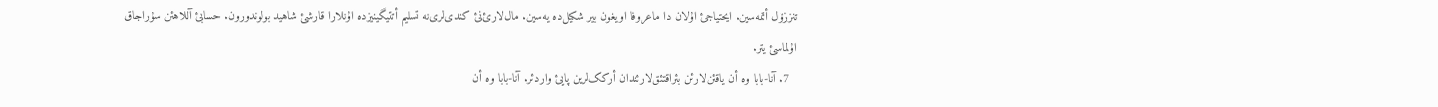تنززۆل أتمەسین. ایحتیاجئ اۇلان دا ماعروفا اویغون بیر شکیل‌دە یەسین. مال‌لارئ‌نئ کندی‌لری‌نە تسلیم أتتیگینیزدە اۇنلارا قارشئ شاهید بولوندورون. حسابئ آللاهئن سۇراجاق اۇلماسئ یتر.
  7. آنا-بابا وە أن یاقئن‌لارئن بئراقتئق‌لارئندان أرکک‌لرین پایئ واردئر. آنا-بابا وە أن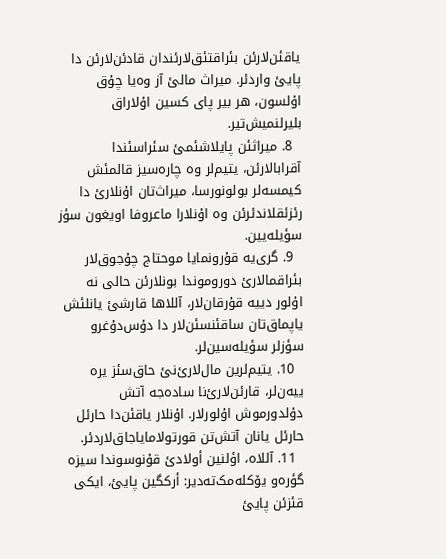یاقئن‌لارئن بئراقتئق‌لارئندان قادئن‌لارئن دا پایئ واردئر. میراث مالئ آز وەیا چۇق اۇلسون، هر بیر پای کسین اۇلاراق بلیرلنمیش‌تیر.
  8. میراثئن پایلاشئمئ سئراسئندا آقرابالارئن، یتیم‌لر وە چارەسیز قالمئش کیمسەلر بولونورسا، میراث‌تان اۇنلارئ دا رئزئقلاندئرئن وە اۇنلارا ماعروفا اویغون سؤز سؤیلەیین.
  9. گری‌یە قۇرونمایا موحتاج چۇجوق‌لار بئراقمالارئ دوروموندا بونلارئن حالی نە اۇلور دییە قۇرقان‌لار، آللاها قارشئ یانلئش یاپماق‌تان ساقئنسئن‌لار دا دۇس‌دۇغرو سؤزلر سؤیلەسین‌لر.
  10. یتیم‌لرین مال‌لارئ‌نئ حاق‌سئز یرە ییەن‌لر، قارئن‌لارئ‌نا سادەجە آتش دۇلدورموش اۇلورلار. اۇنلار یاقئن‌دا حارئل حارئل یانان آتش‌تن قورتولامایاجاق‌لاردئر.
  11. آللاە، اؤلنین أولادئ قۇنوسوندا سیزە گؤرەو یۆکلەمک‌تەدیر: أرکگین پایئ، ایکی قئزئن پایئ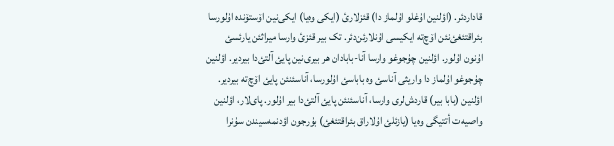قاداردئر. (اؤلنین اۇغلو اۇلماز دا) قئزلارئ (ایکی وەیا) ایکی‌نین اۆستۆندە اۇلورسا بئراقتئغئ‌نئن اۆچ‌تە ایکیسی اۇنلارئن‌دئر. تک بیر قئزئ وارسا میراثئن یارئسئ اۇنون اۇلور. اؤلنین چۇجوغو وارسا آنا-بابادان هر بیری‌نین پایئ آلتئ‌دا بیردیر. اؤلنین چۇجوغو اۇلماز دا واریثی آناسئ وە باباسئ اۇلورسا، آناسئنئن پایئ اۆچ‌تە بیردیر. اؤلنین (بابا بیر) قاردش‌لری وارسا، آناسئنئن پایئ آلتئ‌دا بیر اۇلور. پای‌لار، اؤلنین واصیەت أتتیگی وەیا (یازئلئ اۇلاراق بئراقتئغئ) بۇرجون اؤدنمەسیندن سۇنرا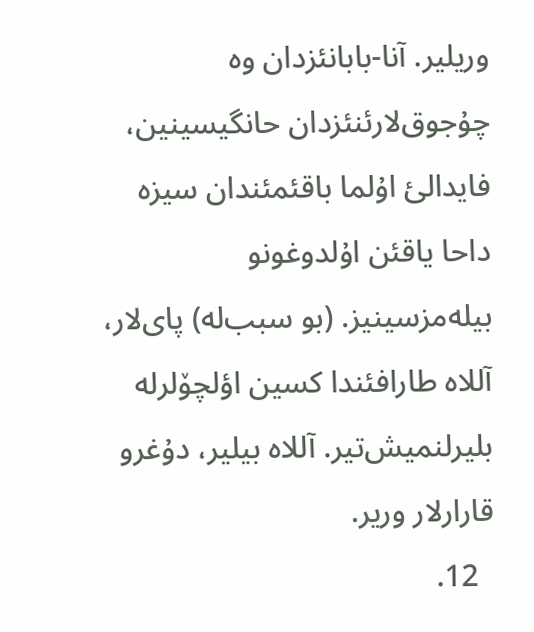وریلیر. آنا-بابانئزدان وە چۇجوق‌لارئنئزدان حانگیسینین، فایدالئ اۇلما باقئمئندان سیزە داحا یاقئن اۇلدوغونو بیلەمزسینیز. (بو سبب‌لە) پای‌لار، آللاە طارافئندا کسین اؤلچۆلرلە بلیرلنمیش‌تیر. آللاە بیلیر، دۇغرو قارارلار وریر.
  12.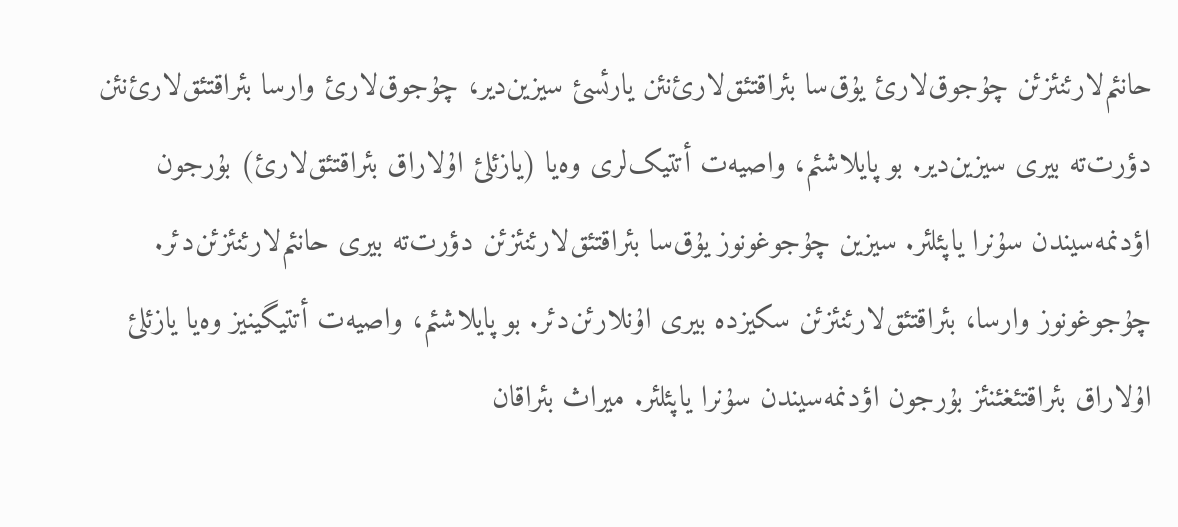حانئم‌لارئنئزئن چۇجوق‌لارئ یۇق‌سا بئراقتئق‌لارئ‌نئن یارئسئ سیزین‌دیر، چۇجوق‌لارئ وارسا بئراقتئق‌لارئ‌نئن دؤرت‌تە بیری سیزین‌دیر. بو پایلاشئم، واصیەت أتتیک‌لری وەیا (یازئلئ اۇلاراق بئراقتئق‌لارئ) بۇرجون اؤدنمەسیندن سۇنرا یاپئلئر. سیزین چۇجوغونوز یۇق‌سا بئراقتئق‌‌لارئنئزئن دؤرت‌تە بیری حانئم‌لارئنئزئن‌دئر. چۇجوغونوز وارسا، بئراقتئق‌لارئنئزئن سکیزدە بیری اۇنلارئن‌دئر. بو پایلاشئم، واصیەت أتتیگینیز وەیا یازئلئ اۇلاراق بئراقتئغئنئز بۇرجون اؤدنمەسیندن سۇنرا یاپئلئر. میراث بئراقان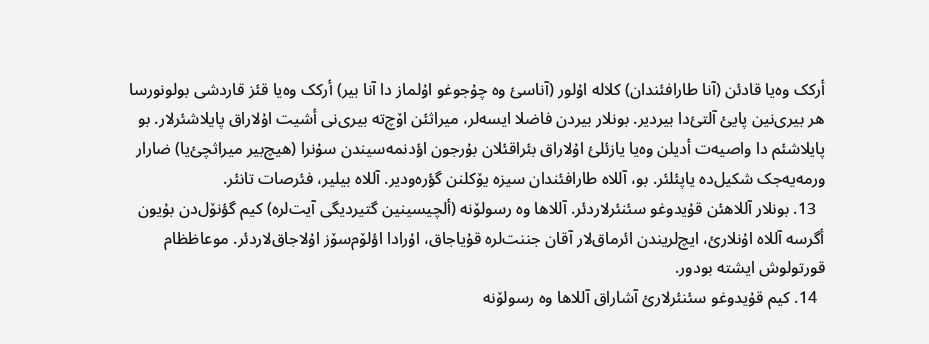أرکک وەیا قادئن (آنا طارافئندان) کلالە اۇلور (آناسئ وە چۇجوغو اۇلماز دا آنا بیر) أرکک وەیا قئز قاردشی بولونورسا هر بیری‌نین پایئ آلتئ‌دا بیردیر. بونلار بیردن فاضلا ایسەلر، میراثئن اۆچ‌تە بیری‌نی أشیت اۇلاراق پایلاشئرلار. بو پایلاشئم دا واصیەت أدیلن وەیا یازئلئ اۇلاراق بئراقئلان بۇرجون اؤدنمەسیندن سۇنرا (هیچ‌بیر میراثچئ‌یا) ضارار ورمەیەجک شکیل‌دە یاپئلئر. بو، آللاە طارافئندان سیزە یۆکلنن گؤرەودیر. آللاە بیلیر، فئرصات تانئر.
  13. بونلار آللاهئن قۇیدوغو سئنئرلاردئر. آللاها وە رسولۆنە (ألچیسینین گتیردیگی آیت‌لرە) کیم گؤنۆل‌دن بۇیون أگرسە آللاە اۇنلارئ، ایچ‌لریندن ائرماق‌لار آقان جننت‌لرە قۇیاجاق، اۇرادا اؤلۆم‌سۆز اۇلاجاق‌لاردئر. موعاظظام قورتولوش ایشتە بودور.
  14. کیم قۇیدوغو سئنئرلارئ آشاراق آللاها وە رسولۆنە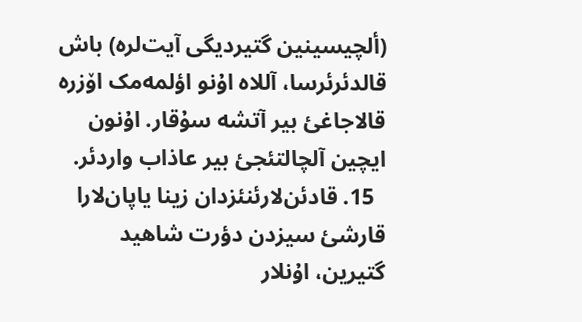(ألچیسینین گتیردیگی آیت‌لرە) باش قالدئرئرسا، آللاە اۇنو اؤلمەمک اۆزرە قالاجاغئ بیر آتشە سۇقار. اۇنون ایچین آلچالتئجئ بیر عاذاب واردئر.
  15. قادئن‌لارئنئزدان زینا یاپان‌لارا قارشئ سیزدن دؤرت شاهید گتیرین، اۇنلار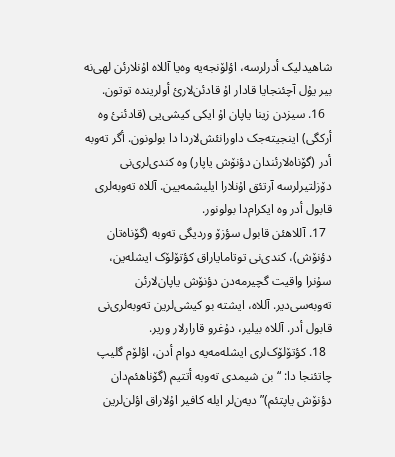شاهیدلیک أدرلرسە، اؤلۆنجەیە وەیا آللاە اۇنلارئن لهی‌نە بیر یۇل آچئنجایا قادار اۇ قادئن‌لارئ أولریندە توتون.
  16. سیزدن زینا یاپان اۇ ایکی کیشی‌یی (قادئنئ وە أرکگی) اینجیتەجک داورانئش‌لاردا دا بولونون. أگر تەوبە أدر (گۆناەلارئندان دؤنۆش یاپار) وە کندی‌لری‌نی دۆزلتیرلرسە آرتئق اۇنلارا ایلیشمەیین. آللاە تەوبەلری قابول أدر وە ایکرام‌دا بولونور.
  17. آللاهئن قابول سؤزۆ وردیگی تەوبە (گۆناەتان دؤنۆش)، کندی‌نی توتامایاراق کؤتۆلۆک ایشلەین، سۇنرا واقیت گچیرمەدن دؤنۆش یاپان‌لارئن تەوبەسی‌دیر. آللاە، ایشتە بو کیشی‌لرین تەوبەلری‌نی قابول أدر. آللاە بیلیر، دۇغرو قارارلار وریر.
  18. کؤتۆلۆک‌لری ایشلەمەیە دوام أدن، اؤلۆم گلیپ چاتئنجا دا: “بن شیمدی تەوبە أتتیم (گۆناهئم‌دان دؤنۆش یاپتئم)” دیەن‌لر ایلە کافیر اۇلاراق اؤلن‌لرین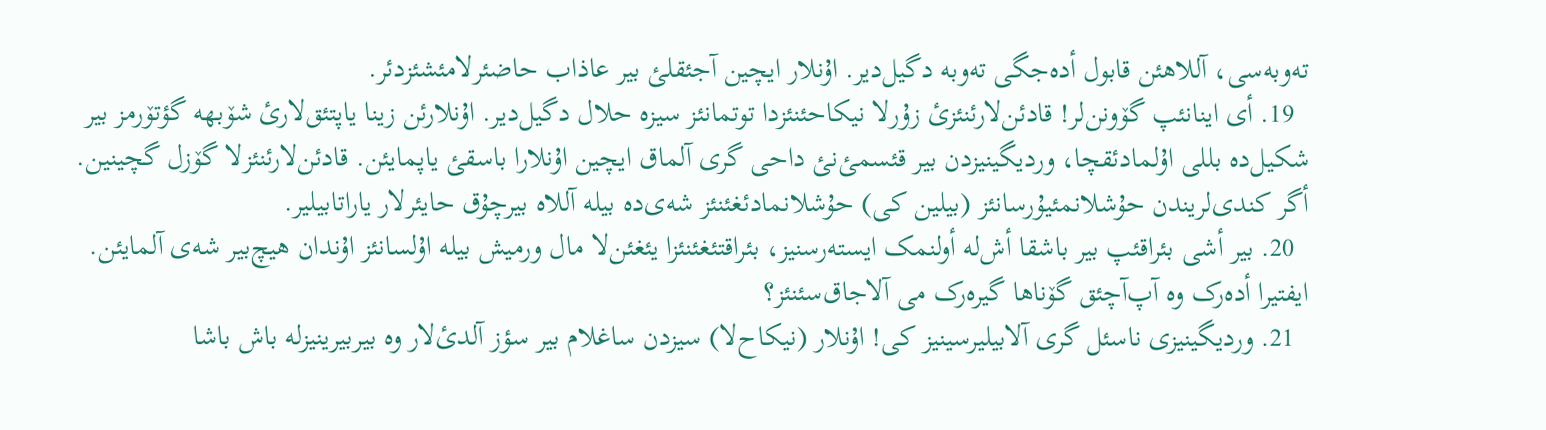تەوبەسی، آللاهئن قابول أدەجگی تەوبە دگیل‌دیر. اۇنلار ایچین آجئقلئ بیر عاذاب حاضئرلامئشئزدئر.
  19. أی اینانئپ گۆونن‌لر! قادئن‌لارئنئزئ زۇرلا نیکاحئنئزدا توتمانئز سیزە حلال دگیل‌دیر. اۇنلارئن زینا یاپتئق‌لارئ شۆبهە گؤتۆرمز بیر شکیل‌دە بللی اۇلمادئقچا، وردیگینیزدن بیر قئسمئ‌نئ داحی گری آلماق ایچین اۇنلارا باسقئ یاپمایئن. قادئن‌لارئنئزلا گۆزل گچینین. أگر کندی‌لریندن حۇشلانمئیۇرسانئز (بیلین کی) حۇشلانمادئغئنئز شەی‌دە بیلە آللاە بیرچۇق حایئرلار یاراتابیلیر.
  20. بیر أشی بئراقئپ بیر باشقا أش‌لە أولنمک ایستەرسنیز، بئراقتئغئنئزا یئغئن‌لا مال ورمیش بیلە اۇلسانئز اۇندان هیچ‌بیر شەی آلمایئن. ایفتیرا أدەرک وە آپ‌آچئق گۆناها گیرەرک می آلاجاق‌سئنئز؟
  21. وردیگینیزی ناسئل گری آلابیلیرسینیز کی! اۇنلار (نیکاح‌لا) سیزدن ساغلام بیر سؤز آلدئ‌لار وە بیربیرینیزلە باش باشا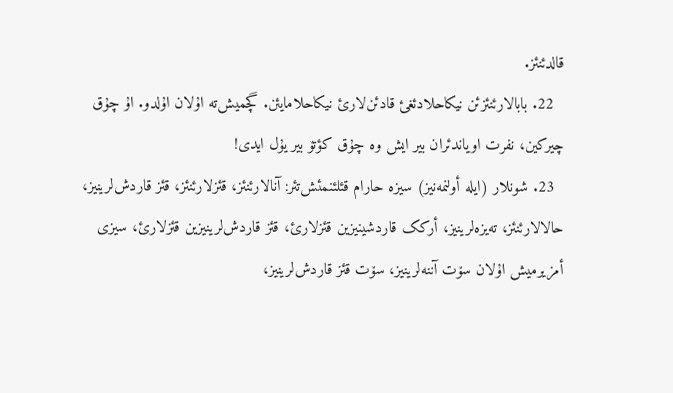قالدئنئز.
  22. بابالارئنئزئن نیکاحلادئغئ قادئن‌لارئ نیکاحلامایئن. گچمیش‌تە اۇلان اۇلدو. اۇ چۇق چیرکین، نفرت اویاندئران بیر ایش وە چۇق کؤتۆ بیر یۇل ایدی!
  23. شونلار (ایلە أولنمەنیز) سیزە حارام قئلئنمئش‌تئر: آنالارئنئز، قئزلارئنئز، قئز قاردش‌لرینیز، حالالارئنئز، تەیزەلرینیز، أرکک قاردشینیزین قئزلارئ، قئز قاردش‌لرینیزین قئزلارئ، سیزی أمزیرمیش اۇلان سۆت آننەلرینیز، سۆت قئز قاردش‌لرینیز،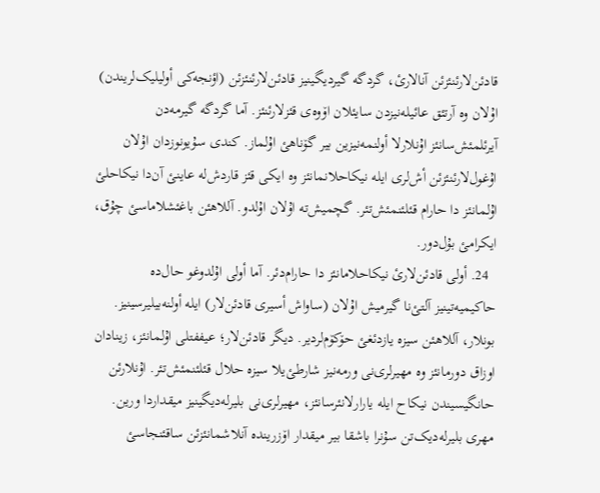قادئن‌لارئنئزئن آنالارئ، گردگە گیردیگینیز قادئن‌لارئنئزئن (اؤنجەکی أولیلیک‌لریندن) اۇلان وە آرتئق عائیلەنیزدن سایئلان اۆوەی قئزلارئنئز. آما گردگە گیرمەدن آیرئلمئش‌سانئز اۇنلارلا أولنمەنیزین بیر گۆناهئ اۇلماز. کندی سۇیونوزدان اۇلان اۇغول‌لارئنئزئن أش‌لری ایلە نیکاحلانمانئز وە ایکی قئز قاردش‌لە عاینئ آن‌دا نیکاحلئ اۇلمانئز دا حارام قئلئنمئش‌تئر. گچمیش‌تە اۇلان اۇلدو. آللاهئن باغئشلاماسئ چۇق، ایکرامئ بۇل‌دور.
  24. أولی قادئن‌لارئ نیکاحلامانئز دا حارام‌دئر. آما أولی اۇلدوغو حال‌دە حاکیمیەتینیز آلتئ‌نا گیرمیش اۇلان (ساواش أسیری قادئن‌لار) ایلە أولنەبیلیرسینیز. بونلار، آللاهئن سیزە یازدئغئ حۆکۆم‌لردیر. دیگر قادئن‌لار؛ عیففتلی اۇلمانئز، زینادان اوزاق دورمانئز وە مهیرلری‌نی ورمەنیز شارطئ‌یلا سیزە حلال قئلئنمئش‌تئر. اۇنلارئن حانگیسیندن نیکاح ایلە یارارلانئرسانئز، مهیرلری‌نی بلیرلەدیگینیز میقداردا ورین. مهری بلیرلەدیک‌تن سۇنرا باشقا بیر میقدار اۆزریندە آنلاشمانئزئن ساقئنجاسئ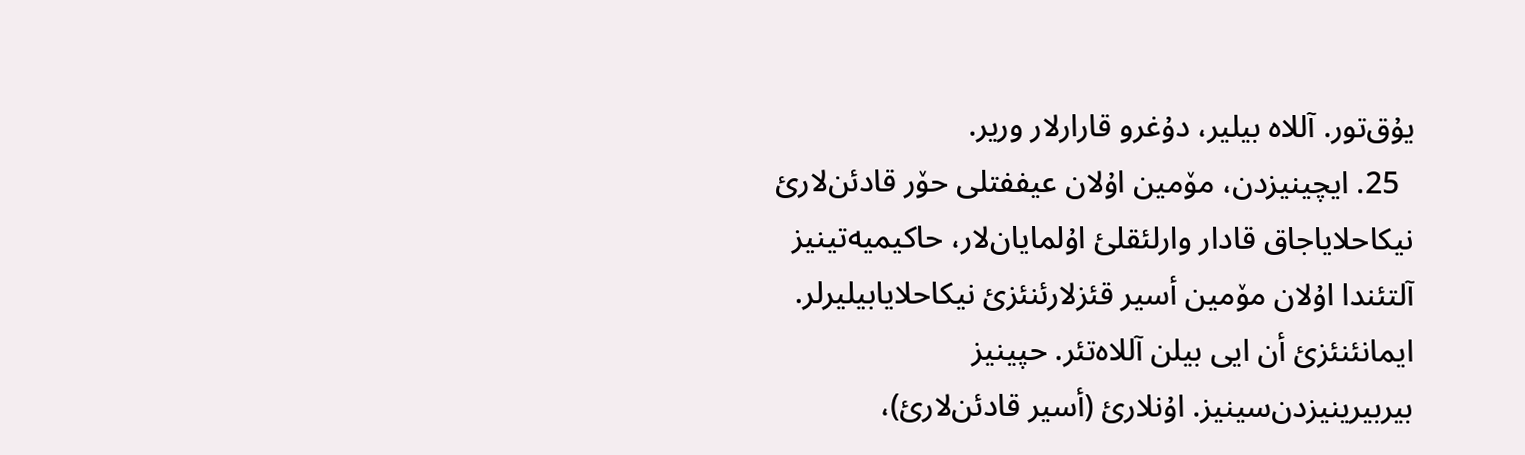یۇق‌تور. آللاە بیلیر، دۇغرو قارارلار وریر.
  25. ایچینیزدن، مۆمین اۇلان عیففتلی حۆر قادئن‌لارئ نیکاحلایاجاق قادار وارلئقلئ اۇلمایان‌لار، حاکیمیەتینیز آلتئندا اۇلان مۆمین أسیر قئزلارئنئزئ نیکاحلایابیلیرلر. ایمانئنئزئ أن ایی بیلن آللاەتئر. حپینیز بیربیرینیزدن‌سینیز. اۇنلارئ (أسیر قادئن‌لارئ)،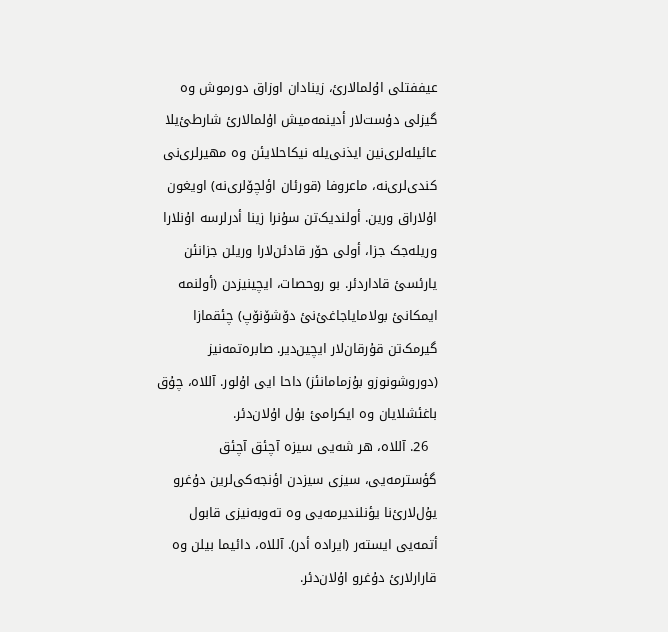عیففتلی اۇلمالارئ، زینادان اوزاق دورموش وە گیزلی دۇست‌لار أدینمەمیش اۇلمالارئ شارطئ‌یلا عائیلەلری‌نین ایذنی‌یلە نیکاحلایئن وە مهیرلری‌نی کندی‌لری‌نە، ماعروفا (قورئان اؤلچۆلری‌نە) اویغون اۇلاراق ورین. أولندیک‌تن سۇنرا زینا أدرلرسە اۇنلارا وریلەجک جزا، أولی حۆر قادئن‌لارا وریلن جزانئن یارئسئ قاداردئر. بو روحصات، ایچینیزدن (أولنمە ایمکانئ بولامایاجاغئ‌نئ دۆشۆنۆپ) چئقمازا گیرمک‌تن قۇرقان‌لار ایچین‌دیر. صابرەتمەنیز (دوروشونوزو بۇزمامانئز) داحا ایی اۇلور. آللاە، چۇق باغئشلایان وە ایکرامئ بۇل اۇلان‌دئر.
  26. آللاە، هر شەیی سیزە آچئق آچئق گؤسترمەیی، سیزی سیزدن اؤنجەکی‌لرین دۇغرو یۇل‌لارئ‌نا یؤنلندیرمەیی وە تەوبەنیزی قابول أتمەیی ایستەر (ایرادە أدر). آللاە، دائیما بیلن وە قارارلارئ دۇغرو اۇلان‌دئر.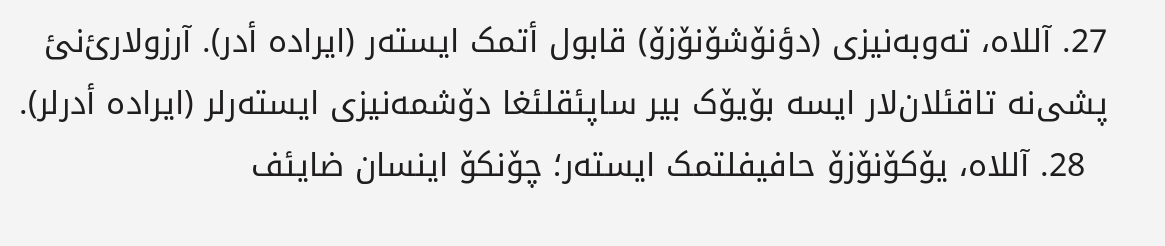27. آللاە، تەوبەنیزی (دؤنۆشۆنۆزۆ) قابول أتمک ایستەر (ایرادە أدر). آرزولارئ‌نئ پشی‌نە تاقئلان‌لار ایسە بۆیۆک بیر ساپئقلئغا دۆشمەنیزی ایستەرلر (ایرادە أدرلر).
  28. آللاە، یۆکۆنۆزۆ حافیفلتمک ایستەر؛ چۆنکۆ اینسان ضایئف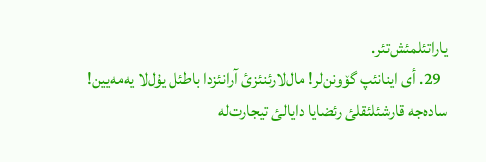یاراتئلمئش‌تئر.
  29. أی اینانئپ گۆونن‌لر! مال‌لارئنئزئ آرانئزدا باطئل یۇل‌لا یەمەیین! سادەجە قارشئلئقلئ رئضایا دایالئ تیجارت‌لە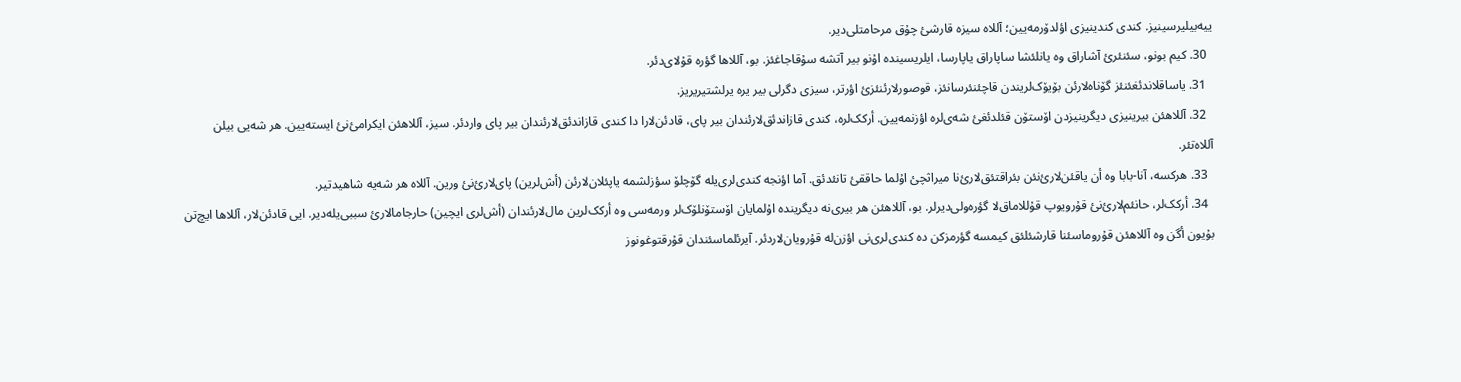ییەبیلیرسینیز. کندی کندینیزی اؤلدۆرمەیین؛ آللاە سیزە قارشئ چۇق مرحامتلی‌دیر.
  30. کیم بونو، سئنئرئ آشاراق وە یانلئشا ساپاراق یاپارسا، ایلریسیندە اۇنو بیر آتشە سۇقاجاغئز. بو، آللاها گؤرە قۇلای‌دئر.
  31. یاساقلاندئغئنئز گۆناەلارئن بۆیۆک‌لریندن قاچئنئرسانئز، قوصورلارئنئزئ اؤرتر، سیزی دگرلی بیر یرە یرلشتیریریز.
  32. آللاهئن بیرینیزی دیگرینیزدن اۆستۆن قئلدئغئ شەی‌لرە اؤزنمەیین. أرکک‌لرە، کندی قازاندئق‌لارئندان بیر پای، قادئن‌لارا دا کندی قازاندئق‌لارئندان بیر پای واردئر. سیز، آللاهئن ایکرامئ‌نئ ایستەیین. هر شەیی بیلن آللاەتئر.
  33. هرکسە، آنا-بابا وە أن یاقئن‌لارئ‌نئن بئراقتئق‌لارئ‌نا میراثچئ اۇلما حاققئ تانئدئق. آما اؤنجە کندی‌لری‌یلە گۆچلۆ سؤزلشمە یاپئلان‌لارئن (أش‌لرین) پای‌لارئ‌نئ ورین. آللاە هر شەیە شاهیدتیر.
  34. أرکک‌لر، حانئم‌لارئ‌نئ قۇرویوپ قۇللاماق‌لا گؤرەولی‌دیرلر. بو، آللاهئن هر بیری‌نە دیگریندە اۇلمایان اۆستۆنلۆک‌لر ورمەسی وە أرکک‌لرین مال‌لارئندان (أش‌لری ایچین) حارجامالارئ سببی‌یلەدیر. ایی قادئن‌لار، آللاها ایچ‌تن بۇیون أگن وە آللاهئن قۇروماسئنا قارشئلئق کیمسە گؤرمزکن دە کندی‌لری‌نی اؤزن‌لە قۇرویان‌لاردئر. آیرئلماسئندان قۇرقتوغونوز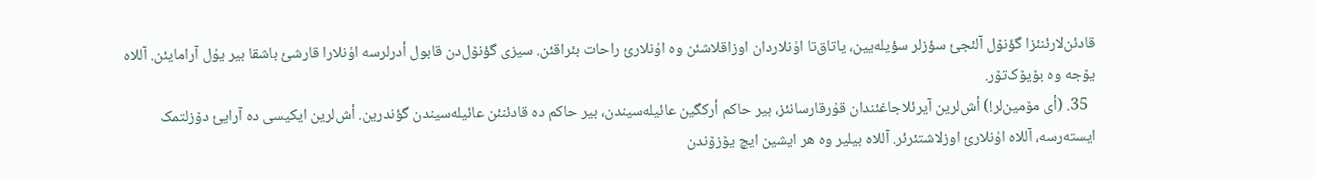قادئن‌لارئنئزا گؤنۆل آلئجئ سؤزلر سؤیلەیین، یاتاق‌تا اۇنلاردان اوزاقلاشئن وە اۇنلارئ راحات بئراقئن. سیزی گؤنۆل‌دن قابول أدرلرسە اۇنلارا قارشئ باشقا بیر یۇل آرامایئن. آللاە یۆجە وە بۆیۆک‌تۆر.
  35. (أی مۆمین‌لر!) أش‌لرین آیرئلاجاغئندان قۇرقارسانئز، بیر حاکم أرکگین عائیلەسیندن، بیر حاکم دە قادئنئن عائیلەسیندن گؤندرین. أش‌لرین ایکیسی دە آرایئ دۆزلتمک ایستەرسە، آللاە اۇنلارئ اوزلاشتئرئر. آللاە بیلیر وە هر ایشین ایچ یۆزۆندن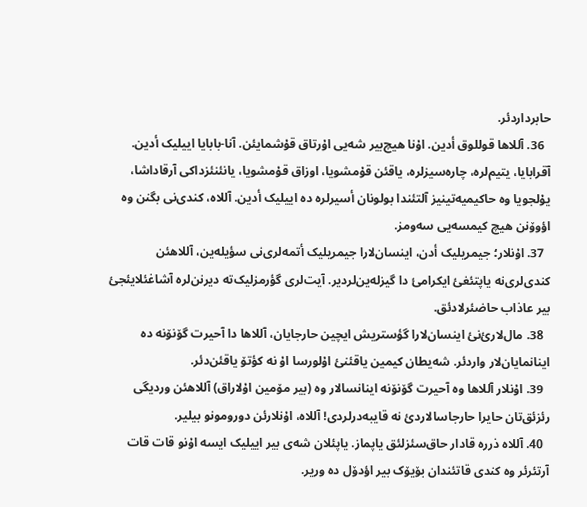حابرداردئر.
  36. آللاها قوللوق أدین. اۇنا هیچ‌بیر شەیی اۇرتاق قۇشمایئن. آنا-بابایا اییلیک أدین. آقرابایا، یتیم‌لرە، چارەسیزلرە، یاقئن قۇمشویا، اوزاق قۇمشویا، یانئنئزداکی آرقاداشا، یۇلجویا وە حاکیمیەتینیز آلتئندا بولونان أسیرلرە دە اییلیک أدین. آللاە، کندی‌نی بگنن وە اؤوۆنن هیچ کیمسەیی سەومز.
  37. اۇنلار؛ جیمریلیک أدن، اینسان‌لارا جیمریلیک أتمەلری‌نی سؤیلەین، آللاهئن کندی‌لری‌نە یاپتئغئ ایکرامئ دا گیزلەین‌لردیر. آیت‌لری گؤرمزلیک‌تە دیرنن‌لرە آشاغئلایئجئ بیر عاذاب حاضئرلادئق.
  38. مال‌لارئ‌نئ اینسان‌لارا گؤستریش ایچین حارجایان، آللاها دا آحیرت گۆنۆنە دە اینانمایان‌لار واردئر. شەیطان کیمین یاقئنئ اۇلورسا اۇ نە کؤتۆ یاقئن‌دئر.
  39. اۇنلار آللاها وە آحیرت گۆنۆنە اینانسالار وە (بیر مۆمین اۇلاراق) آللاهئن وردیگی رئزئق‌تان حایرا حارجاسالاردئ نە قایبەدرلردی! آللاه، اۇنلارئن دورومونو بیلیر.
  40. آللاە ذررە قادار حاق‌سئزلئق یاپماز. یاپئلان شەی بیر اییلیک ایسە اۇنو قات قات آرتئرئر وە کندی قاتئندان بۆیۆک بیر اؤدۆل دە وریر.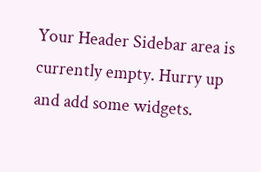Your Header Sidebar area is currently empty. Hurry up and add some widgets.